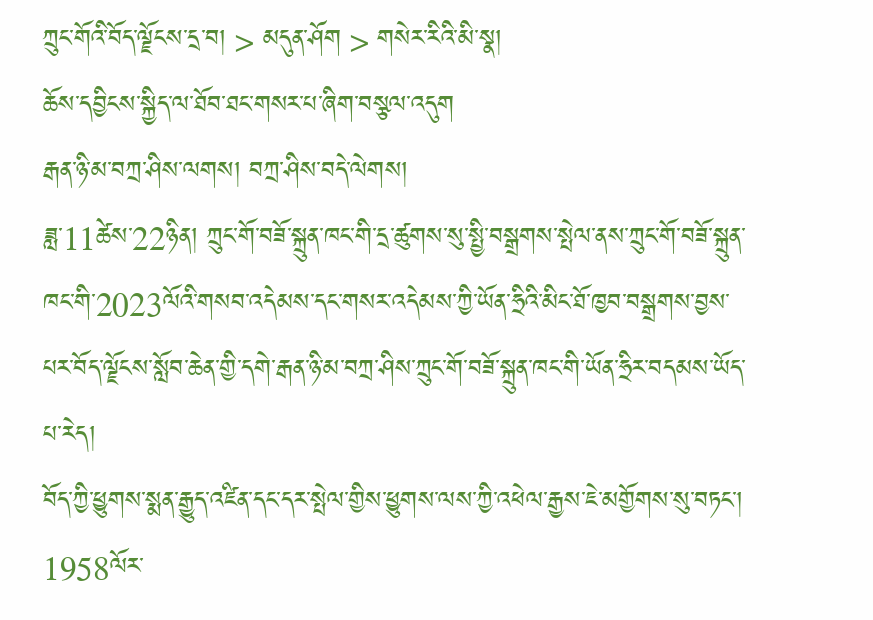ཀྲུང་གོའི་བོད་ལྗོངས་དྲ་བ། > མདུན་ཤོག > གསེར་རིའི་མི་སྣ།
ཆོས་དབྱིངས་སྐྱིད་ལ་ཐོབ་ཐང་གསར་པ་ཞིག་བསྩལ་འདུག
རྒན་ཉི་མ་བཀྲ་ཤིས་ལགས། བཀྲ་ཤིས་བདེ་ལེགས།
ཟླ་11ཚེས་22ཉིན། ཀྲུང་གོ་བཟོ་སྐྲུན་ཁང་གི་དྲ་ཚུགས་སུ་སྤྱི་བསྒྲགས་སྤེལ་ནས་ཀྲུང་གོ་བཟོ་སྐྲུན་ཁང་གི་2023ལོའི་གསབ་འདེམས་དང་གསར་འདེམས་ཀྱི་ཡོན་ཧྲིའི་མིང་ཐོ་ཁྱབ་བསྒྲགས་བྱས་པར་བོད་ལྗོངས་སློབ་ཆེན་གྱི་དགེ་རྒན་ཉི་མ་བཀྲ་ཤིས་ཀྲུང་གོ་བཟོ་སྐྲུན་ཁང་གི་ཡོན་ཧྲིར་བདམས་ཡོད་པ་རེད།
བོད་ཀྱི་ཕྱུགས་སྨན་རྒྱུད་འཛིན་དང་དར་སྤེལ་གྱིས་ཕྱུགས་ལས་ཀྱི་འཕེལ་རྒྱས་ཇེ་མགྱོགས་སུ་བཏང་།
1958ལོར་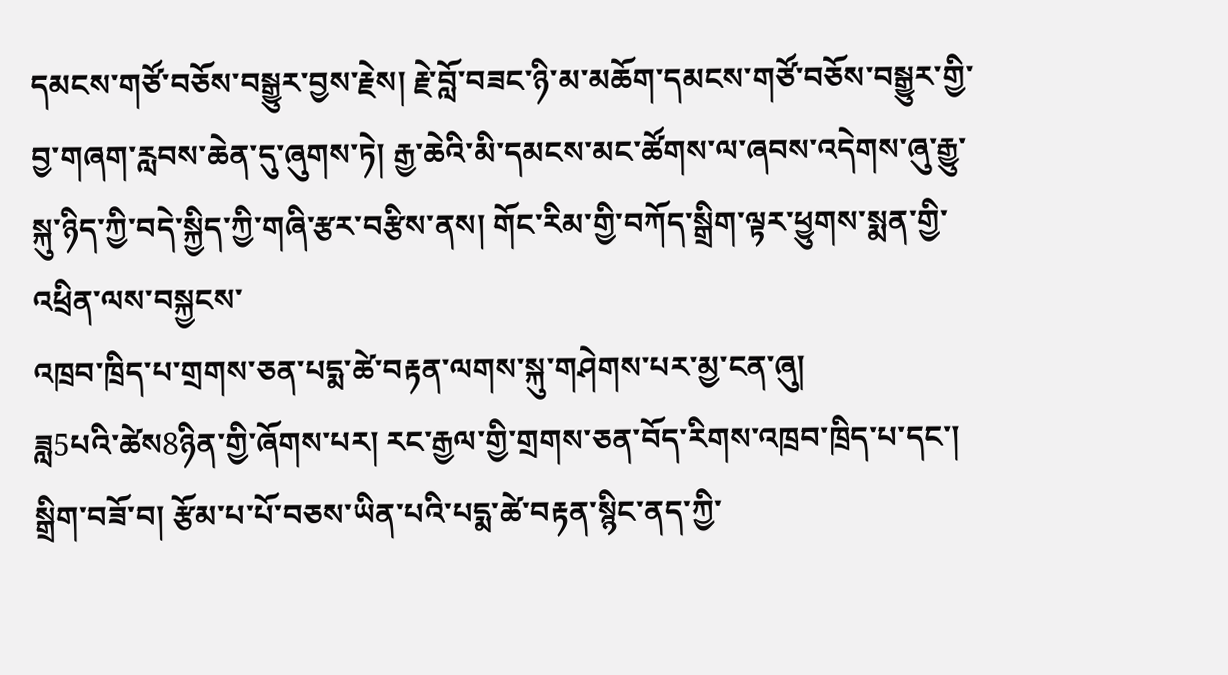དམངས་གཙོ་བཅོས་བསྒྱུར་བྱས་རྗེས། རྗེ་བློ་བཟང་ཉི་མ་མཆོག་དམངས་གཙོ་བཅོས་བསྒྱུར་གྱི་བྱ་གཞག་རླབས་ཆེན་དུ་ཞུགས་ཏེ། རྒྱ་ཆེའི་མི་དམངས་མང་ཚོགས་ལ་ཞབས་འདེགས་ཞུ་རྒྱུ་སྐུ་ཉིད་ཀྱི་བདེ་སྐྱིད་ཀྱི་གཞི་རྩར་བརྩིས་ནས། གོང་རིམ་གྱི་བཀོད་སྒྲིག་ལྟར་ཕྱུགས་སྨན་གྱི་འཕྲིན་ལས་བསྐྱངས་
འཁྲབ་ཁྲིད་པ་གྲགས་ཅན་པདྨ་ཚེ་བརྟན་ལགས་སྐུ་གཤེགས་པར་མྱ་ངན་ཞུ།
ཟླ5པའི་ཚེས8ཉིན་གྱི་ཞོགས་པར། རང་རྒྱལ་གྱི་གྲགས་ཅན་བོད་རིགས་འཁྲབ་ཁྲིད་པ་དང་། སྒྲིག་བཟོ་བ། རྩོམ་པ་པོ་བཅས་ཡིན་པའི་པདྨ་ཚེ་བརྟན་སྙིང་ནད་ཀྱི་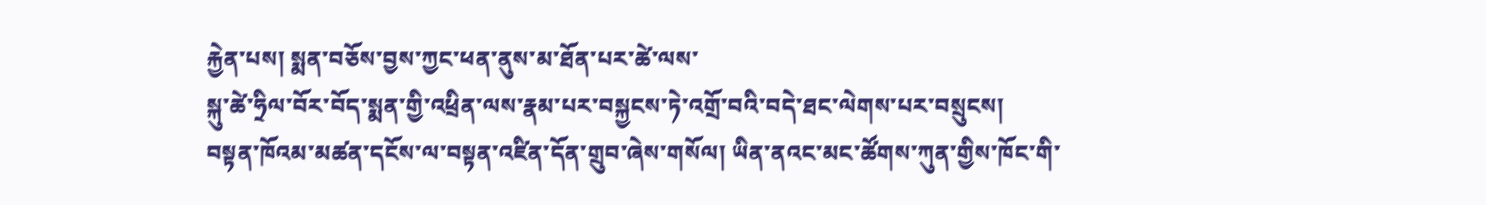རྐྱེན་པས། སྨན་བཅོས་བྱས་ཀྱང་ཕན་ནུས་མ་ཐོན་པར་ཚེ་ལས་
སྐུ་ཚེ་ཧྲིལ་བོར་བོད་སྨན་གྱི་འཕྲིན་ལས་རྣམ་པར་བསྐྱངས་ཏེ་འགྲོ་བའི་བདེ་ཐང་ལེགས་པར་བསྲུངས།
བསྟན་ཁོའམ་མཚན་དངོས་ལ་བསྟན་འཛིན་དོན་གྲུབ་ཞེས་གསོལ། ཡིན་ནའང་མང་ཚོགས་ཀུན་གྱིས་ཁོང་གི་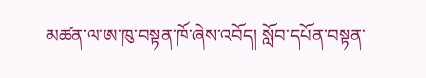མཚན་ལ་ཨ་ཁུ་བསྟན་ཁོ་ཞེས་འབོད། སློབ་དཔོན་བསྟན་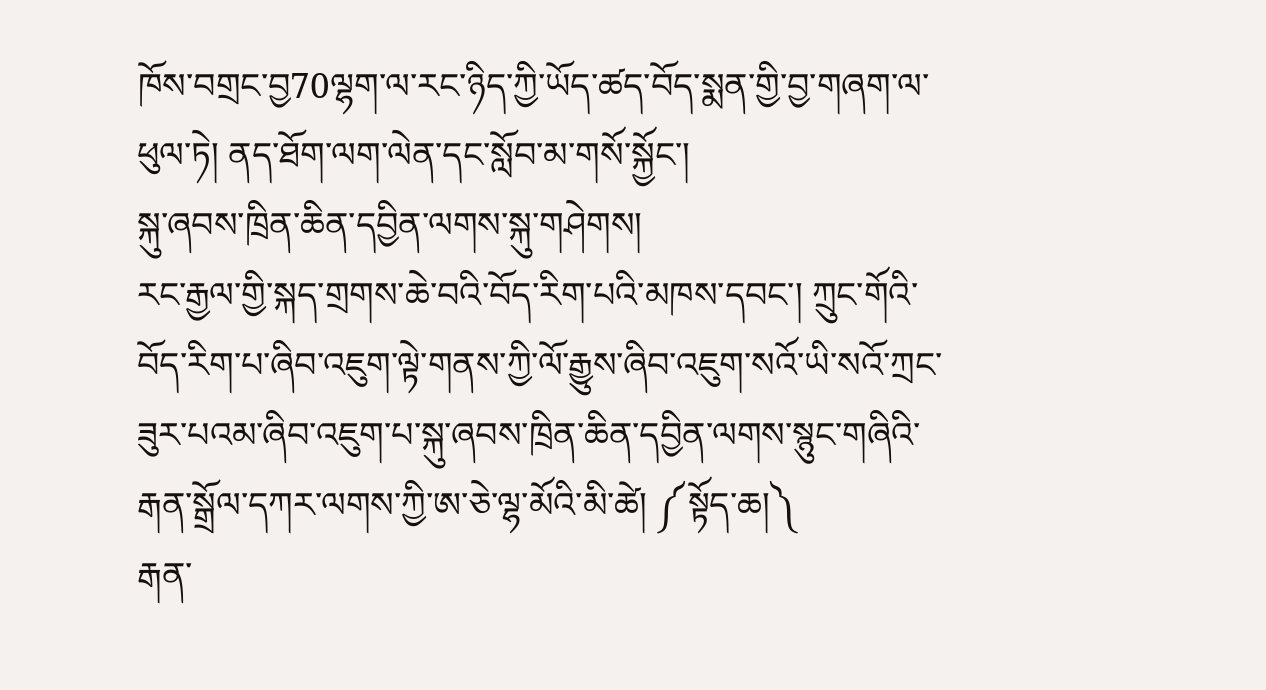ཁོས་བགྲང་བྱ70ལྷག་ལ་རང་ཉིད་ཀྱི་ཡོད་ཚད་བོད་སྨན་གྱི་བྱ་གཞག་ལ་ཕུལ་ཏེ། ནད་ཐོག་ལག་ལེན་དང་སློབ་མ་གསོ་སྐྱོང་།
སྐུ་ཞབས་ཁྲིན་ཆིན་དབྱིན་ལགས་སྐུ་གཤེགས།
རང་རྒྱལ་གྱི་སྐད་གྲགས་ཆེ་བའི་བོད་རིག་པའི་མཁས་དབང་། ཀྲུང་གོའི་བོད་རིག་པ་ཞིབ་འཇུག་ལྟེ་གནས་ཀྱི་ལོ་རྒྱུས་ཞིབ་འཇུག་སའོ་ཡི་སའོ་ཀྲང་ཟུར་པའམ་ཞིབ་འཇུག་པ་སྐུ་ཞབས་ཁྲིན་ཆིན་དབྱིན་ལགས་སྙུང་གཞིའི་
རྒན་སྒྲོལ་དཀར་ལགས་ཀྱི་ཨ་ཅེ་ལྷ་མོའི་མི་ཚེ། ༼སྟོད་ཆ།༽
རྒན་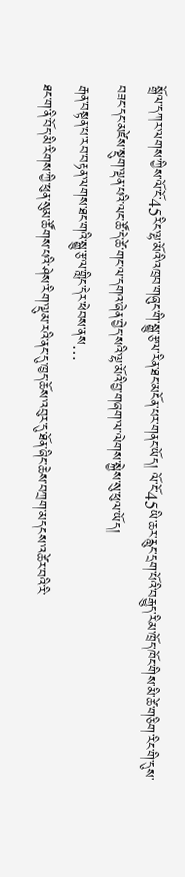སྒྲོལ་དཀར་ལགས་ཀྱིས་ལོ་ངོ་45རིང་ལྷ་མོའི་འཁྲབ་གཞུང་གི་སྒྱུ་རྩལ་རིན་ཐང་མངོན་པར་གནང་ཡོད། ལོ་ངོ་45ཡི་ཆར་རླུང་དྲག་པོའི་བརྒྱུད་རིམ་ཁྲོད་ཁོང་གིས་མི་ཚེ་གཅིག་རིང་གི་དུས་བཟང་དང་མཛེས་སྡུག་ལྡན་པའི་ལང་ཚོ་དེ་ཚེ་གང་ལ་དགའ་ཞེན་བྱེད་སའི་ལྷ་མོའི་བྱ་གཞག་ལ་ལེགས་སྐྱེས་སུ་ཕུལ་ཡོད།
རྒན་བསྟན་པ་རབ་བརྟན་ལགས་ཐང་གའི་སྒྱུ་རྩལ་གླིང་དེར་ཕེབས་ནས…
ཐང་ག་ནི་བོད་མི་རིགས་ཀྱི་ཕུན་སུམ་ཚོགས་པའི་ཤེས་རིག་ལྡུམ་རའི་ནང་དུ་ཁྱད་ཆོས་འབུར་དུ་ཐོན་ཞིང་ཆེས་བཀྲག་མདངས་འཚེར་བའི་རི་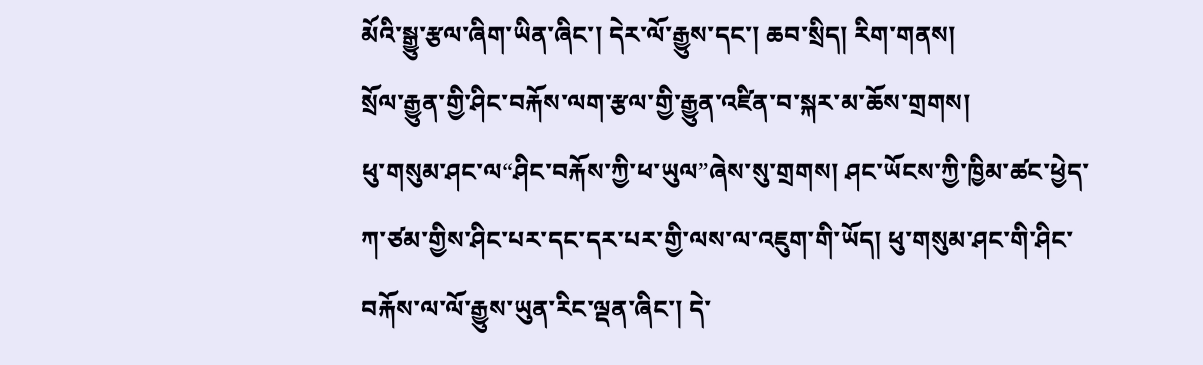མོའི་སྒྱུ་རྩལ་ཞིག་ཡིན་ཞིང་། དེར་ལོ་རྒྱུས་དང་། ཆབ་སྲིད། རིག་གནས།
སྲོལ་རྒྱུན་གྱི་ཤིང་བརྐོས་ལག་རྩལ་གྱི་རྒྱུན་འཛིན་བ་སྐར་མ་ཆོས་གྲགས།
ཕུ་གསུམ་ཤང་ལ“ཤིང་བརྐོས་ཀྱི་ཕ་ཡུལ”ཞེས་སུ་གྲགས། ཤང་ཡོངས་ཀྱི་ཁྱིམ་ཚང་ཕྱེད་ཀ་ཙམ་གྱིས་ཤིང་པར་དང་དར་པར་གྱི་ལས་ལ་འཇུག་གི་ཡོད། ཕུ་གསུམ་ཤང་གི་ཤིང་བརྐོས་ལ་ལོ་རྒྱུས་ཡུན་རིང་ལྡན་ཞིང་། དེ་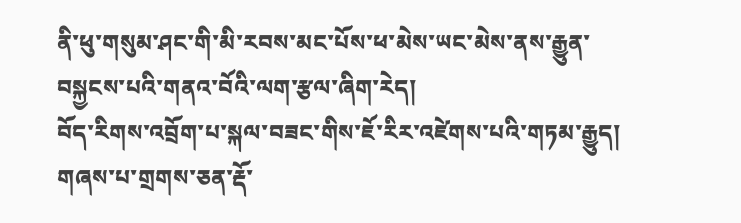ནི་ཕུ་གསུམ་ཤང་གི་མི་རབས་མང་པོས་ཕ་མེས་ཡང་མེས་ནས་རྒྱུན་བསྐྱངས་པའི་གནའ་བོའི་ལག་རྩལ་ཞིག་རེད།
བོད་རིགས་འབྲོག་པ་སྐལ་བཟང་གིས་ཇོ་རིར་འཛེགས་པའི་གཏམ་རྒྱུད།
གཞས་པ་གྲགས་ཅན་རྡོ་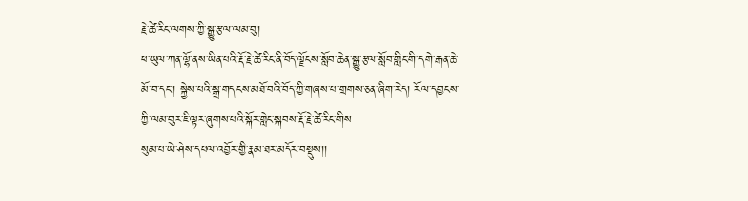རྗེ་ཚེ་རིང་ལགས་ཀྱི་སྒྱུ་རྩལ་ལམ་བུ།
ཕ་ཡུལ་ཀན་ལྷོ་ནས་ཡིན་པའི་རྡོ་རྗེ་ཚེ་རིང་ནི་བོད་ལྗོངས་སློབ་ཆེན་སྒྱུ་རྩལ་སློབ་གླིང་གི་དགེ་རྒན་ཆེ་མོ་བ་དང་། སྐྱེས་པའི་སྒྲ་གདངས་མཐོ་བའི་བོད་ཀྱི་གཞས་པ་གྲགས་ཅན་ཞིག་རེད། རོལ་དབྱངས་ཀྱི་ལམ་བུར་ཇི་ལྟར་ཞུགས་པའི་སྐོར་གླེང་སྐབས་རྡོ་རྗེ་ཚེ་རིང་གིས
སུམ་པ་ཡེ་ཤེས་དཔལ་འབྱོར་གྱི་རྣམ་ཐར་མདོར་བསྡུས།།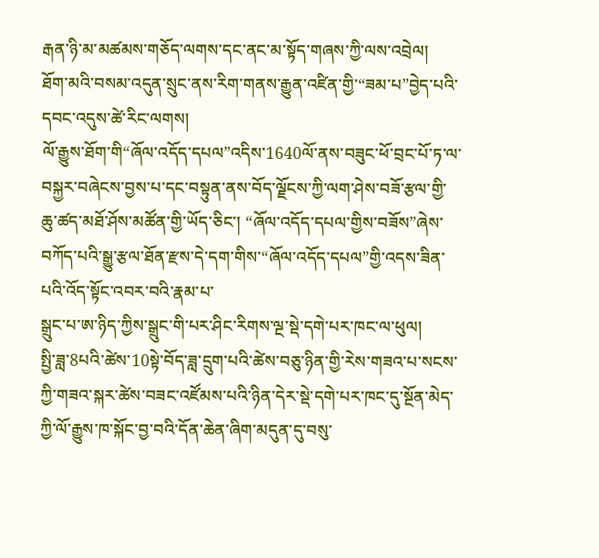རྒན་ཉི་མ་མཚམས་གཅོད་ལགས་དང་ནང་མ་སྟོད་གཞས་ཀྱི་ལས་འབྲེལ།
ཐོག་མའི་བསམ་འདུན་སྲུང་ནས་རིག་གནས་རྒྱུན་འཛིན་གྱི་“ཟམ་པ”བྱེད་པའི་དབང་འདུས་ཚེ་རིང་ལགས།
ལོ་རྒྱུས་ཐོག་གི“ཞོལ་འདོད་དཔལ”འདིས་1640ལོ་ནས་བཟུང་ཕོ་བྲང་པོ་ཏ་ལ་བསྐྱར་བཞེངས་བྱས་པ་དང་བསྟུན་ནས་བོད་ལྗོངས་ཀྱི་ལག་ཤེས་བཟོ་རྩལ་གྱི་ཆུ་ཚད་མཐོ་ཤོས་མཚོན་གྱི་ཡོད་ཅིང་། “ཞོལ་འདོད་དཔལ་གྱིས་བཟོས”ཞེས་བཀོད་པའི་སྒྱུ་རྩལ་ཐོན་རྫས་དེ་དག་གིས་“ཞོལ་འདོད་དཔལ”གྱི་འདས་ཟིན་པའི་འོད་སྟོང་འབར་བའི་རྣམ་པ་
སྒྲུང་པ་ཨ་ཉིད་ཀྱིས་སྒྲུང་གི་པར་ཤིང་རིགས་ལྔ་སྡེ་དགེ་པར་ཁང་ལ་ཕུལ།
སྤྱི་ཟླ་8པའི་ཚེས་10སྟེ་བོད་ཟླ་དྲུག་པའི་ཚེས་བཅུ་ཉིན་གྱི་རེས་གཟའ་པ་སངས་ཀྱི་གཟའ་སྐར་ཚེས་བཟང་འཛོམས་པའི་ཉིན་དེར་སྡེ་དགེ་པར་ཁང་དུ་སྔོན་མེད་ཀྱི་ལོ་རྒྱུས་ཁ་སྐོང་བྱ་བའི་དོན་ཆེན་ཞིག་མདུན་དུ་བསུ་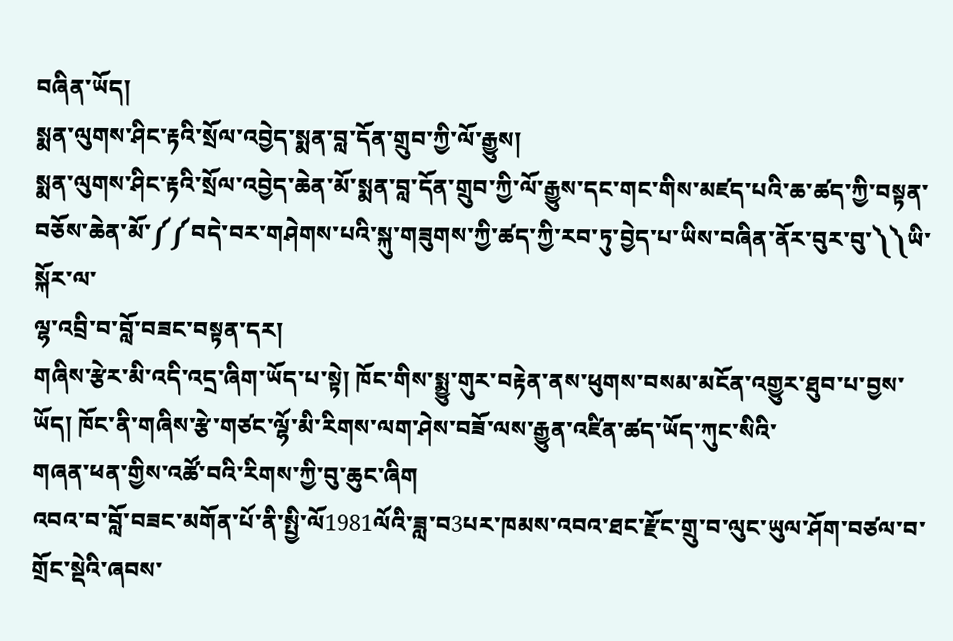བཞིན་ཡོད།
སྨན་ལུགས་ཤིང་རྟའི་སྲོལ་འབྱེད་སྨན་བླ་དོན་གྲུབ་ཀྱི་ལོ་རྒྱུས།
སྨན་ལུགས་ཤིང་རྟའི་སྲོལ་འབྱེད་ཆེན་མོ་སྨན་བླ་དོན་གྲུབ་ཀྱི་ལོ་རྒྱུས་དང་གང་གིས་མཛད་པའི་ཆ་ཚད་ཀྱི་བསྟན་བཅོས་ཆེན་མོ་༼༼བདེ་བར་གཤེགས་པའི་སྐུ་གཟུགས་ཀྱི་ཚད་ཀྱི་རབ་ཏུ་བྱེད་པ་ཡིས་བཞིན་ནོར་བུར་བུ་༽༽ཡི་སྐོར་ལ་
ལྷ་འབྲི་བ་བློ་བཟང་བསྟན་དར།
གཞིས་རྩེར་མི་འདི་འདྲ་ཞིག་ཡོད་པ་སྟེ། ཁོང་གིས་སྨྱུ་གུར་བརྟེན་ནས་ཕུགས་བསམ་མངོན་འགྱུར་ཐུབ་པ་བྱས་ཡོད། ཁོང་ནི་གཞིས་རྩེ་གཙང་ལྷོ་མི་རིགས་ལག་ཤེས་བཟོ་ལས་རྒྱུན་འཛིན་ཚད་ཡོད་ཀུང་སིའི་
གཞན་ཕན་གྱིས་འཚོ་བའི་རིགས་ཀྱི་བུ་ཆུང་ཞིག
འབའ་བ་བློ་བཟང་མགོན་པོ་ནི་སྤྱི་ལོ1981ལོའི་ཟླ་བ3པར་ཁམས་འབའ་ཐང་རྫོང་གྲུ་བ་ལུང་ཡུལ་ཤོག་བཙལ་བ་གྲོང་སྡེའི་ཞབས་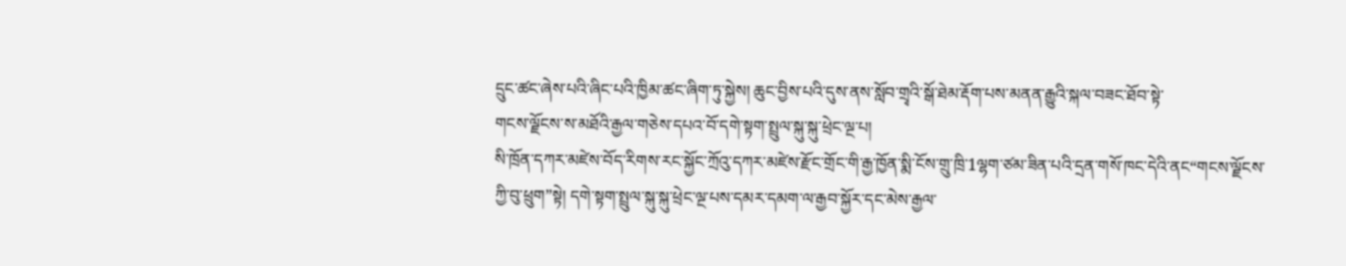དྲུང་ཚང་ཞེས་པའི་ཞིང་པའི་ཁྱིམ་ཚང་ཞིག་ཏུ་སྐྱེས། ཆུང་བྱིས་པའི་དུས་ནས་སློབ་གྲྭའི་སྒོ་ཐེམ་རྡོག་པས་མནན་རྒྱུའི་སྐལ་བཟང་ཐོབ་སྟེ་
གངས་ལྗོངས་ས་མཐོའི་རྒྱལ་གཅེས་དཔའ་བོ་དགེ་སྟག་སྤྲུལ་སྐུ་སྐུ་ཕྲེང་ལྔ་པ།
སི་ཁྲོན་དཀར་མཛེས་བོད་རིགས་རང་སྐྱོང་ཀྲོའུ་དཀར་མཛེས་རྫོང་གྲོང་གི་རྒྱ་ཁྱོན་སྨི་ངོས་གྲུ་ཁྲི་1ལྷག་ཙམ་ཟིན་པའི་དྲན་གསོ་ཁང་དེའི་ནང“གངས་ལྗོངས་ཀྱི་བུ་ཕྲུག”སྟེ། དགེ་སྟག་སྤྲུལ་སྐུ་སྐུ་ཕྲེང་ལྔ་པས་དམར་དམག་ལ་རྒྱབ་སྐྱོར་དང་མེས་རྒྱལ་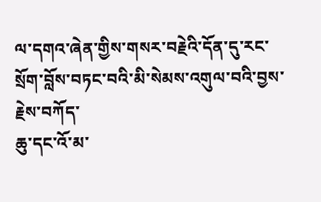ལ་དགའ་ཞེན་གྱིས་གསར་བརྗེའི་དོན་དུ་རང་སྲོག་བློས་བཏང་བའི་མི་སེམས་འགུལ་བའི་བྱས་རྗེས་བཀོད་
ཆུ་དང་འོ་མ་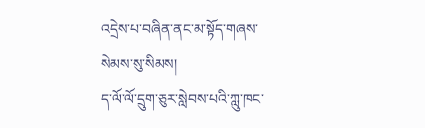འདྲེས་པ་བཞིན་ནང་མ་སྟོད་གཞས་སེམས་སུ་སིམས།
ད་ལོ་ལོ་དྲུག་ཅུར་སླེབས་པའི་ཀླུ་ཁང་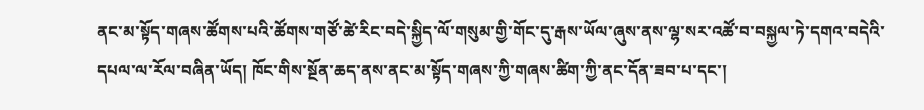ནང་མ་སྟོད་གཞས་ཚོགས་པའི་ཚོགས་གཙོ་ཚེ་རིང་བདེ་སྐྱིད་ལོ་གསུམ་གྱི་གོང་དུ་རྒས་ཡོལ་ཞུས་ནས་ལྷ་སར་འཚོ་བ་བསྐྱལ་ཏེ་དགའ་བདེའི་དཔལ་ལ་རོལ་བཞིན་ཡོད། ཁོང་གིས་སྔོན་ཆད་ནས་ནང་མ་སྟོད་གཞས་ཀྱི་གཞས་ཚིག་ཀྱི་ནང་དོན་ཟབ་པ་དང་།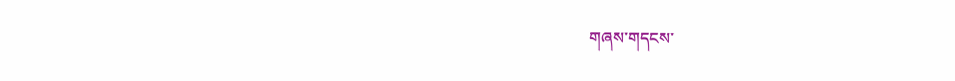གཞས་གདངས་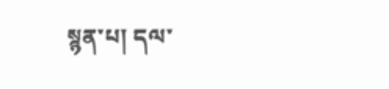སྙན་པ། དལ་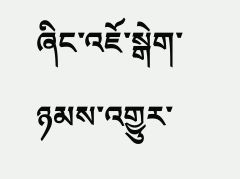ཞིང་འཇོ་སྒེག་ཉམས་འགྱུར་